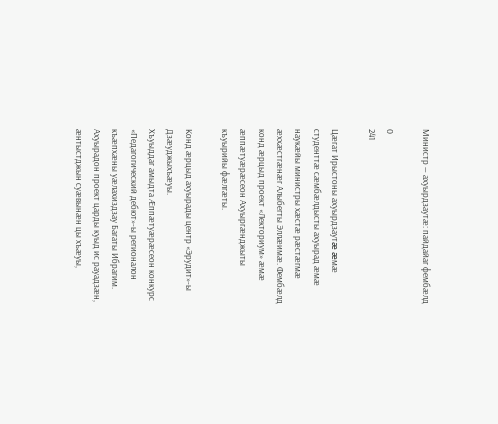Министр — ахуырдзаутæ: пайдайаг фембæлд

0
241

Цæгат Ирыстоны ахуырдзаутæ æмæ студенттæ сæмбæлдысты ахуырад æмæ наукæйы министры хæстæ рæстæгмæ æххæстгæнæг Алыбегты Эллæимæ. Фембæлд конд æрцыд проект «Лекториум» æмæ æппæтуæрæсеон Ахуыргæнджыты къуырийы фæлгæты.

Конд æрцыд ахуырады центр «Эрудит»-ы Дзæуджыхъæуы.
Хъуыддаг амыдта Æппæтуæрæсеон конкурс «Педагогический дебют»-ы регионалон къæпхæны уæлахиздзау Багаты Ибрагим. Ахуырадон проект царды куыд ис рауадзæн, æнтыстджын суæвынæн цы хъæуы,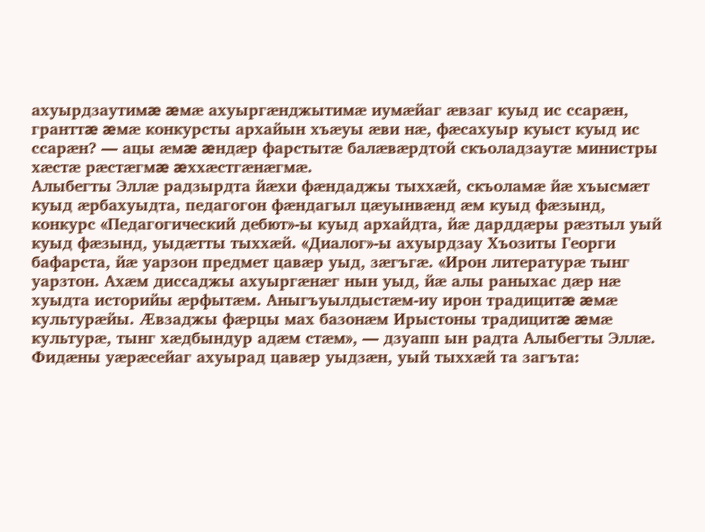ахуырдзаутимæ æмæ ахуыргæнджытимæ иумæйаг æвзаг куыд ис ссарæн, гранттæ æмæ конкурсты архайын хъæуы æви нæ, фæсахуыр куыст куыд ис ссарæн? — ацы æмæ æндæр фарстытæ балæвæрдтой скъоладзаутæ министры хæстæ рæстæгмæ æххæстгæнæгмæ.
Алыбегты Эллæ радзырдта йæхи фæндаджы тыххæй, скъоламæ йæ хъысмæт куыд æрбахуыдта, педагогон фæндагыл цæуынвæнд æм куыд фæзынд, конкурс «Педагогический дебют»-ы куыд архайдта, йæ дарддæры рæзтыл уый куыд фæзынд, уыдæтты тыххæй. «Диалог»-ы ахуырдзау Хъозиты Георги бафарста, йæ уарзон предмет цавæр уыд, зæгъгæ. «Ирон литературæ тынг уарзтон. Ахæм диссаджы ахуыргæнæг нын уыд, йæ алы раныхас дæр нæ хуыдта историйы æрфытæм. Аныгъуылдыстæм-иу ирон традицитæ æмæ культурæйы. Æвзаджы фæрцы мах базонæм Ирыстоны традицитæ æмæ культурæ, тынг хæдбындур адæм стæм», — дзуапп ын радта Алыбегты Эллæ.
Фидæны уæрæсейаг ахуырад цавæр уыдзæн, уый тыххæй та загъта: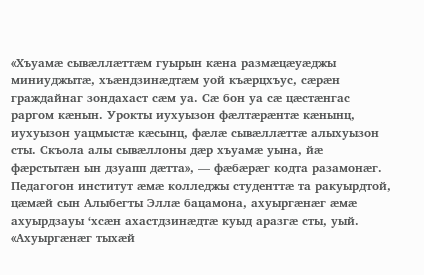«Хъуамæ сывæллæттæм гуырын кæна размæцæуæджы миниуджытæ, хъæндзинæдтæм уой къæрцхъус, сæрæн граждайнаг зондахаст сæм уа. Сæ бон уа сæ цæстæнгас раргом кæнын. Урокты иухуызон фæлтæрæнтæ кæнынц, иухуызон уацмыстæ кæсынц, фæлæ сывæллæттæ алыхуызон сты. Скъола алы сывæллоны дæр хъуамæ уына, йæ фæрстытæн ын дзуапп дæтта», — фæбæрæг кодта разамонæг.
Педагогон институт æмæ колледжы студенттæ та ракуырдтой, цæмæй сын Алыбегты Эллæ бацамона, ахуыргæнæг æмæ ахуырдзауы ‘хсæн ахастдзинæдтæ куыд аразгæ сты, уый. «Ахуыргæнæг тыхæй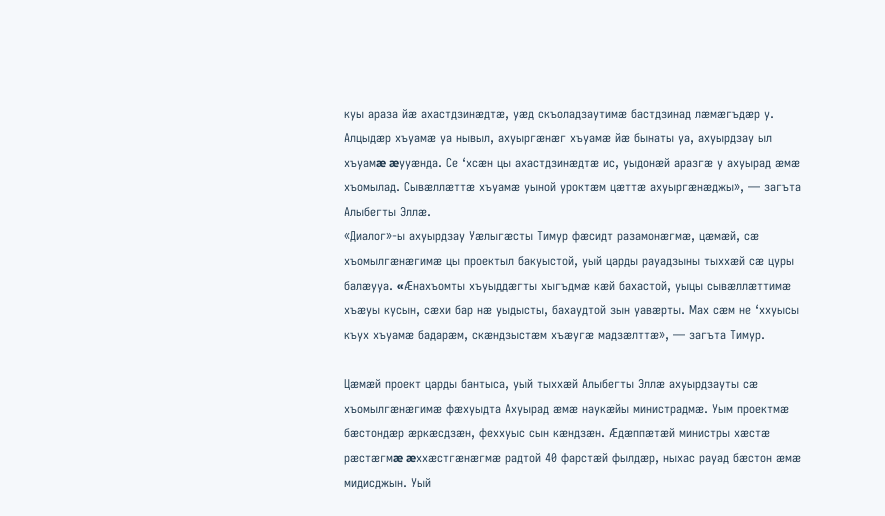куы араза йæ ахастдзинæдтæ, уæд скъоладзаутимæ бастдзинад лæмæгъдæр у. Алцыдæр хъуамæ уа нывыл, ахуыргæнæг хъуамæ йæ бынаты уа, ахуырдзау ыл хъуамæ æууæнда. Се ‘хсæн цы ахастдзинæдтæ ис, уыдонæй аразгæ у ахуырад æмæ хъомылад. Сывæллæттæ хъуамæ уыной уроктæм цæттæ ахуыргæнæджы», — загъта Алыбегты Эллæ.
«Диалог»-ы ахуырдзау Уæлыгæсты Тимур фæсидт разамонæгмæ, цæмæй, сæ хъомылгæнæгимæ цы проектыл бакуыстой, уый царды рауадзыны тыххæй сæ цуры балæууа. «Æнахъомты хъуыддæгты хыгъдмæ кæй бахастой, уыцы сывæллæттимæ хъæуы кусын, сæхи бар нæ уыдысты, бахаудтой зын уавæрты. Мах сæм не ‘ххуысы къух хъуамæ бадарæм, скæндзыстæм хъæугæ мадзæлттæ», — загъта Тимур.

Цæмæй проект царды бантыса, уый тыххæй Алыбегты Эллæ ахуырдзауты сæ хъомылгæнæгимæ фæхуыдта Ахуырад æмæ наукæйы министрадмæ. Уым проектмæ бæстондæр æркæсдзæн, феххуыс сын кæндзæн. Æдæппæтæй министры хæстæ рæстæгмæ æххæстгæнæгмæ радтой 40 фарстæй фылдæр, ныхас рауад бæстон æмæ мидисджын. Уый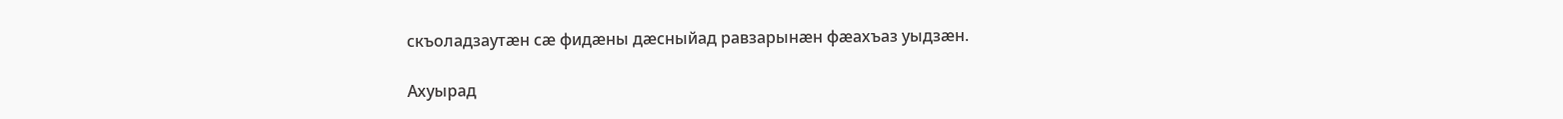скъоладзаутæн сæ фидæны дæсныйад равзарынæн фæахъаз уыдзæн.

Ахуырад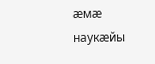æмæ
наукæйы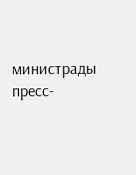министрады
пресс-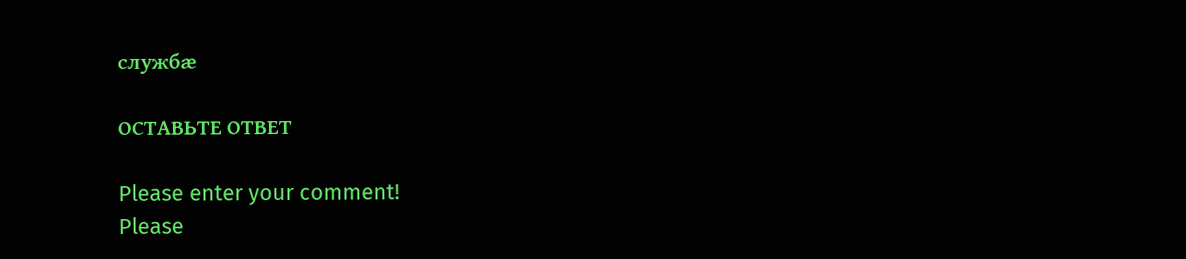службæ

ОСТАВЬТЕ ОТВЕТ

Please enter your comment!
Please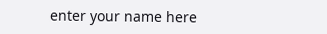enter your name here